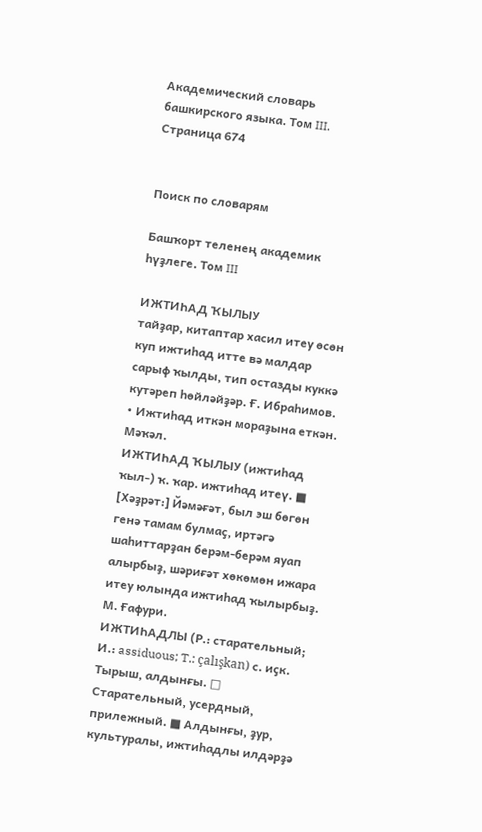Академический словарь башкирского языка. Том III. Страница 674


Поиск по словарям

Башҡорт теленең академик һүҙлеге. Том III

ИЖТИҺАД ҠЫЛЫУ
тайҙар, китаптар хасил итеу өсөн куп ижтиһад итте вә малдар сарыф ҡылды, тип остазды куккә кутәреп һөйләйҙәр. Ғ. Ибраһимов. • Ижтиһад иткән мораҙына еткән. Мәҡәл.
ИЖТИҺАД ҠЫЛЫУ (ижтиһад ҡыл-) ҡ. ҡар. ижтиһад итеү. ■ [Хәҙрәт:] Йәмәғәт, был эш бөгөн генә тамам булмаҫ, иртәгә шаһиттарҙан берәм-берәм яуап алырбыҙ, шәриғәт хөкөмөн ижара итеу юлында ижтиһад ҡылырбыҙ. М. Ғафури.
ИЖТИҺАДЛЫ (Р.: старательный; И.: assiduous; T.: çalışkan) с. иҫк.
Тырыш, алдынғы. □ Старательный, усердный, прилежный. ■ Алдынғы, ҙур, культуралы, ижтиһадлы илдәрҙә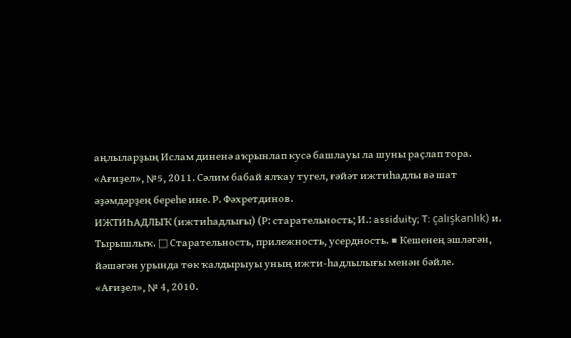аңлыларҙың Ислам диненә аҡрынлап кусә башлауы ла шуны раҫлап тора. «Ағиҙел», №5, 2011. Сәлим бабай ялҡау тугел, ғәйәт ижтиһадлы вә шат әҙәмдәрҙең береһе ине. Р. Фәхретдинов.
ИЖТИҺАДЛЫҠ (ижтиһадлығы) (Р: старательность; И.: assiduity; T: çalışkanlık) и.
Тырышлыҡ. □ Старательность, прилежность, усердность. ■ Кешенең эшләгән, йәшәгән урында төк ҡалдырыуы уның ижти-һадлылығы менән бәйле. «Ағиҙел», № 4, 2010.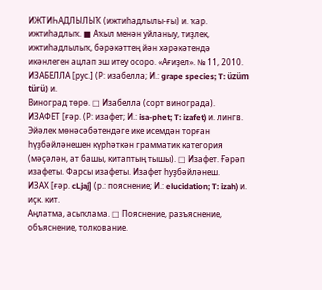ИЖТИҺАДЛЫЛЫҠ (ижтиһадлылы-ғы) и. ҡар. ижтиһадлыҡ. ■ Аҡыл менән уйланыу, тиҙлек, ижтиһадлылыҡ, бәрәкәттең йән хәрәкәтендә икәнлеген ацлап эш итеу осоро. «Ағиҙел». № 11, 2010.
ИЗАБЕЛЛА [рус.] (Р: изабелла; И.: grape species; T: üzüm türü) и.
Виноград төрө. □ Изабелла (сорт винограда).
ИЗАФЕТ [ғәр. (Р: изафет; И.: isa-phet; T: izafet) и. лингв.
Эйәлек мөнәсәбәтендәге ике исемдән торған һүҙбәйләнешен күрһәткән грамматик категория (мәҫәлән, ат башы, китаптың тышы). □ Изафет. Ғәрәп изафеты. Фарсы изафеты. Изафет һуҙбәйләнеш.
ИЗАХ [ғәр. cLjaj] (р.: пояснение; И.: elucidation; T: izah) и. иҫк. кит.
Аңлатма, асыҡлама. □ Пояснение, разъяснение, объяснение, толкование.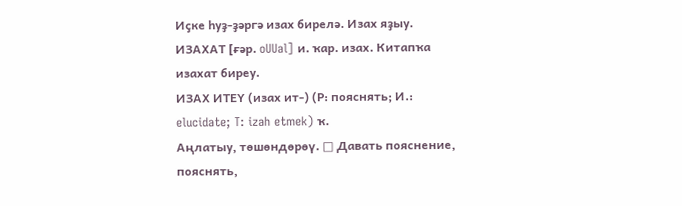Иҫке һуҙ-ҙәргә изах бирелә. Изах яҙыу.
ИЗАХАТ [ғәр. oUUal] и. ҡар. изах. Китапҡа изахат биреу.
ИЗАХ ИТЕҮ (изах ит-) (Р: пояснять; И.: elucidate; T: izah etmek) ҡ.
Аңлатыу, төшөндөрөү. □ Давать пояснение, пояснять,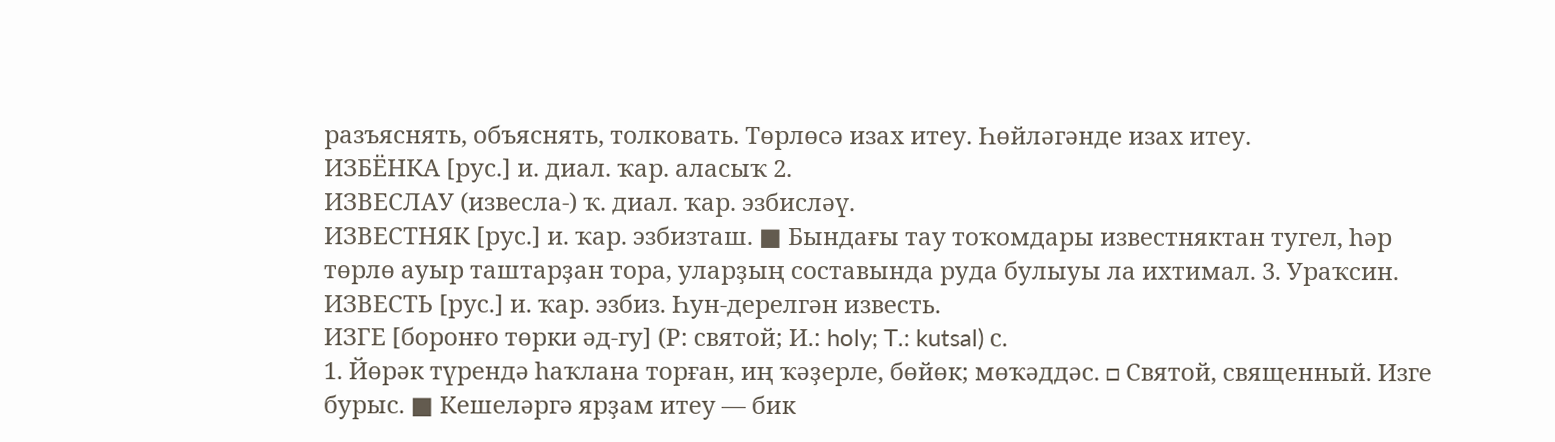разъяснять, объяснять, толковать. Төрлөсә изах итеу. Һөйләгәнде изах итеу.
ИЗБЁНКА [рус.] и. диал. ҡар. аласыҡ 2.
ИЗВЕСЛАУ (извесла-) ҡ. диал. ҡар. эзбисләү.
ИЗВЕСТНЯК [рус.] и. ҡар. эзбизташ. ■ Бындағы тау тоҡомдары известняктан тугел, һәр төрлө ауыр таштарҙан тора, уларҙың составында руда булыуы ла ихтимал. 3. Ураҡсин.
ИЗВЕСТЬ [рус.] и. ҡар. эзбиз. Һун-дерелгән известь.
ИЗГЕ [боронғо төрки әд-гу] (Р: святой; И.: holy; T.: kutsal) с.
1. Йөрәк түрендә һаҡлана торған, иң ҡәҙерле, бөйөк; мөҡәддәс. □ Святой, священный. Изге бурыс. ■ Кешеләргә ярҙам итеу — бик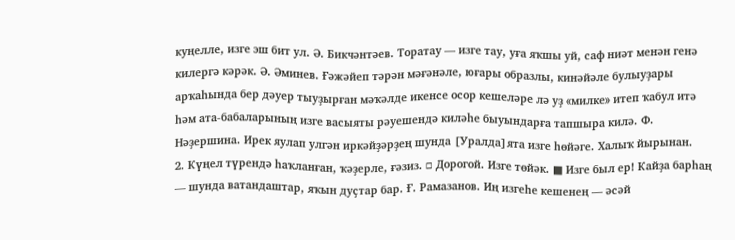куңелле, изге эш бит ул. Ә. Бикчәнтәев. Торатау — изге тау, уға яҡшы уй, саф ниәт менән генә килергә кәрәк. Ә. Әминев. Ғәжәйеп тәрән мәғәнәле, юғары образлы, кинәйәле булыуҙары арҡаһында бер дәуер тыуҙырған мәҡәлде икенсе осор кешеләре лә уҙ «милке» итеп ҡабул итә һәм ата-бабаларының изге васыяты рәуешендә киләһе быуындарға тапшыра килә. Ф. Нәҙершина. Ирек яулап улгән иркәйҙәрҙең шунда [Уралда]ята изге һөйәге. Халыҡ йырынан.
2. Күңел түрендә һаҡланған, ҡәҙерле, ғәзиз. □ Дорогой. Изге төйәк. ■ Изге был ер! Кайҙа барһаң — шунда ватандаштар, яҡын дуҫтар бар. Ғ. Рамазанов. Иң изгеһе кешенең — әсәй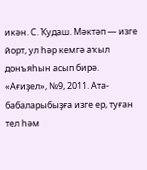икән. С. Ҡудаш. Мәктәп — изге йорт, ул һәр кемгә аҡыл донъяһын асып бирә. «Ағиҙел», №9, 2011. Ата-бабаларыбыҙға изге ер, туған тел һәм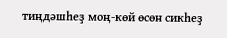тиңдәшһеҙ моң-көй өсөн сикһеҙ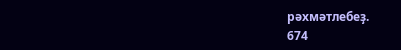рәхмәтлебеҙ.
674